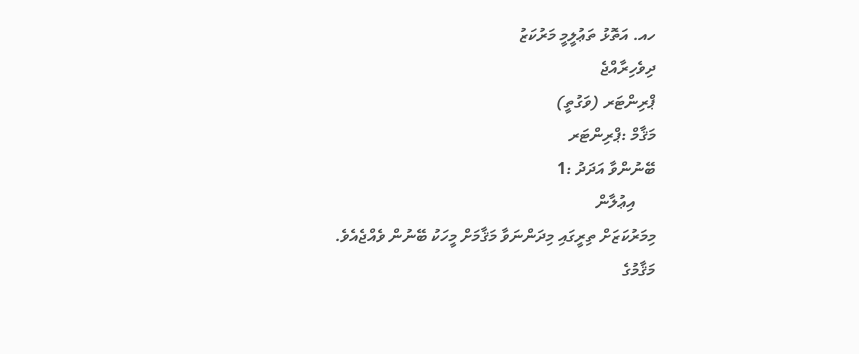ހއ. އަތޮޅު ތަޢުލީމީ މަރުކަޒު
ދިވެހިރާއްޖެ
ޕްރިންޓަރ (ވަގުތީ)
މަޤާމް :ޕްރިންޓަރ
ބޭނުންވާ އަދަދު :1
     އިޢުލާން
މިމަރުކަޒަށް ތިރީގައި މިދަންނަވާ މަޤާމަށް މީހަކު ބޭނުން ވެއްޖެއެވެ.
މަޤާމުގެ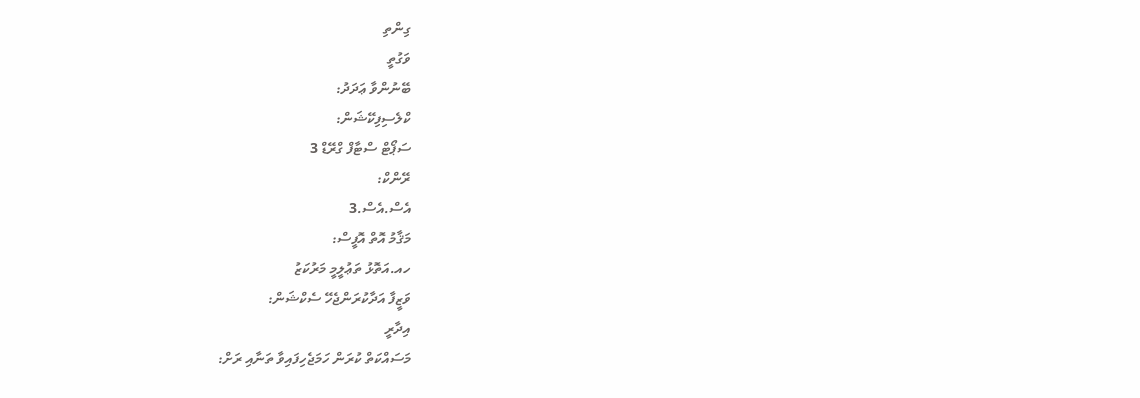ގިންތި
ވަގުތީ
ބޭނުންވާ ޢަދަދު:
ކްލެސިފިކޭޝަން:
ސަޕޯޓް ސްޓާފް ގްރޭޑް 3
ރޭންކް:
އެސް.އެސް.3
މަޤާމު އޮތް އޮފީސް:
ހއ.އަތޮޅު ތަޢުލީމީ މަރުކަޒު
ވަޒީފާ އަދާކުރަންޖެހޭ ސެކްޝަން:
އިދާރީ
މަސައްކަތް ކުރަން ހަމަޖެހިފައިވާ ތަނާއި ރަށް: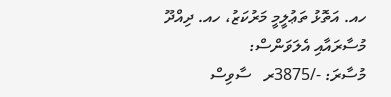ހއ. އަތޮޅު ތަޢުލީމީ މަރުކަޒު، ހއ. ދިއްދޫ
މުސާރައާއި އެލަވަންސް:
މުސާރަ: -/3875ރ   ސާވިސް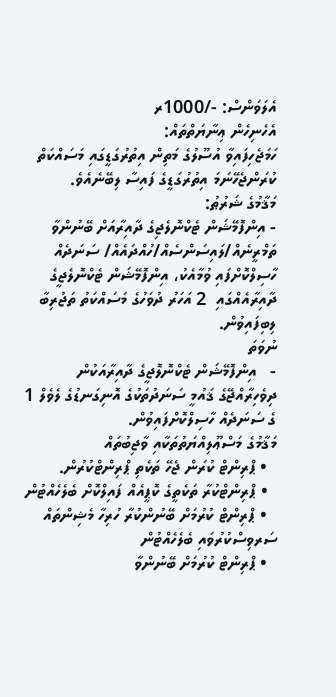އެލަވަންސް: -/1000ރ
އެހެނިހެން ޢިނާޔަތްތައް:
ހަމަޖެހިފައިވާ އުސޫލުގެ މަތިން އިތުރުގަޑީގައި މަސައްކަތް ކުރަންޖެހޭނަމަ އިތުރުގަޑީގެ ފައިސާ ލިބޭނެއެވެ.
މަޤާމުގެ ޝަރުޠު:
- އިންފޮމޭޝަން ޓެކްނޮލެޖިގެ ދާއިރާއަށް ބޭނުންވާ  ތަމްރީނެއް/ލައިސަންސެއް/ހުއްދައެއް/ ސަނަދެއް ހާސިލްކޮށްފައި ވުމާއެކު، އިންފޮމޭޝަން ޓެކްނޮލެޖީގެ ދާއިރާއެއްގައި  2 އަހަރު ދުވަހުގެ މަސައްކަތު ތަޖުރިބާ ލިބިފައިވުން.
ނުވަތަ
-   އިންފޮމޭޝަން ޓެކްނޮލޮޖީގެ ދާއިރާއަކުން ދިވެހިރާއްޖޭގެ ޤައުމީ ސަނަދުތަކުގެ އޮނިގަނޑުގެ ލެވެލް 1 ގެ ސަނަދެއް ހާސިލްކޮށްފައިވުން.
މަޤާމުގެ މަސްޢޫލިއްޔަތުތަކާއި ވާޖިބުތައް
  • ޕްރިންޓް ކުރަން ޖެހޭ ތަކެތި ޕްރިންޓްކުރުން.
  • ޕްރިންޓްކުރާ ތަކެތީގެ ކޮޕީއެއް ފައިލްކޮށް ބެލެހެއްޓުން
  • ޕްރިންޓް ކުރުމަށް ބޭނުންކުރާ ހުރިހާ މެޝިންތައް ސަރވިސްކުރުވައި ބެލެހެއްޓުން
  • ޕްރިންޓް ކުރުމަށް ބޭނުންވާ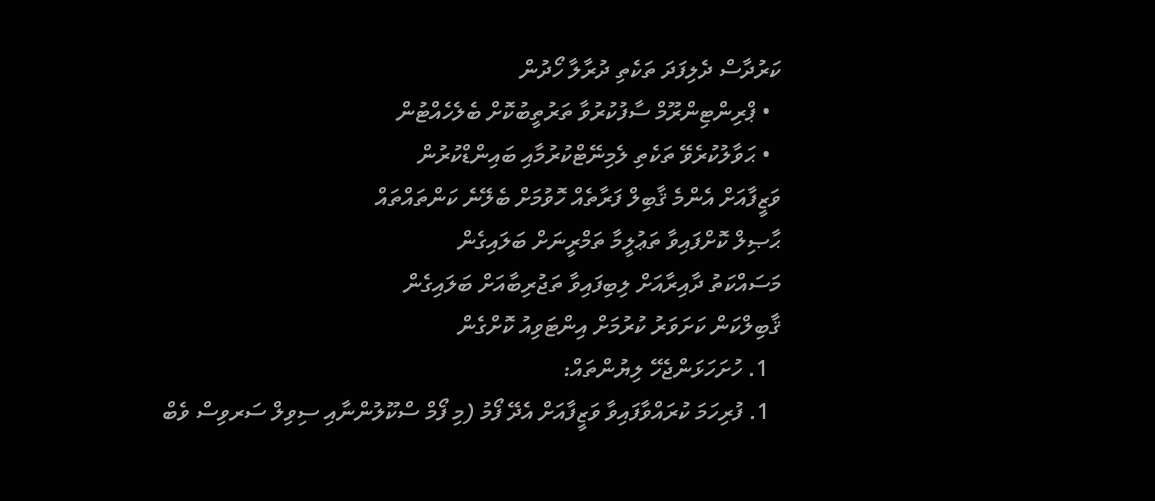ކަރުދާސް ދެލިފަދަ ތަކެތި ދުރާލާ ހޯދުން
  • ޕްރިންޓިންރޫމް ސާފުކުރުވާ ތަރުތީބުކޮށް ބެލެހެއްޓުން
  • ޙަވާލުކުރެވޭ ތަކެތި ލެމިނޭޓްކުރުމާއި ބައިންޑްކުރުން
ވަޒީފާއަށް އެންމެ ޤާބިލް ފަރާތެއް ހޮވުމަށް ބެލޭނެ ކަންތައްތައް
ޙާޞިލް ކޮށްފައިވާ ތަޢުލީމާ ތަމްރީނަށް ބަލައިގެން
މަސައްކަތު ދާއިރާއަށް ލިބިފައިވާ ތަޖުރިބާއަށް ބަލައިގެން
ޤާބިލްކަން ކަށަވަރު ކުރުމަށް އިންޓަވިއު ކޮށްގެން
  1. ހުށަހަޅަންޖެހޭ ލިޔުންތައް:
  1. ފުރިހަމަ ކުރައްވާފައިވާ ވަޒީފާއަށް އެދޭ ފޯމު (މި ފޯމް ސްކޫލުންނާއި ސިވިލް ސަރވިސް ވެބް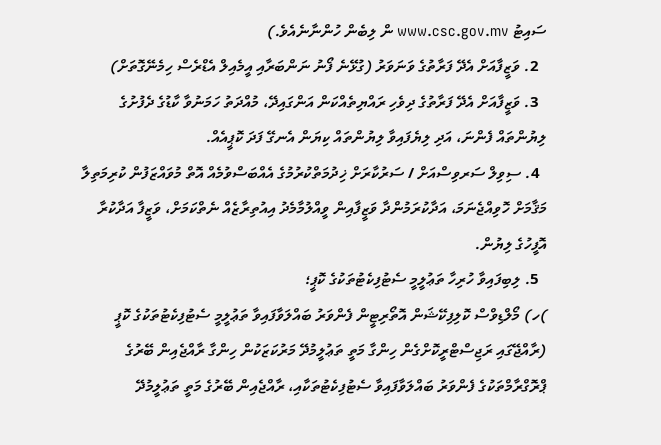ސައިޓު www.csc.gov.mv ން ލިބެން ހުންނާނެއެވެ.)
  2. ވަޒީފާއަށް އެދޭ ފަރާތުގެ ވަނަވަރު (ގުޅޭނެ ފޯނު ނަންބަރާއި އީމެއިލް އެޑްރެސް ހިމެނޭގޮތަށް)
  3. ވަޒީފާއަށް އެދޭ ފަރާތުގެ ދިވެހި ރައްޔިތެއްކަން އަންގައިދޭ، މުއްދަތު ހަމަނުވާ ކާޑުގެ ދެފުށުގެ ލިޔުންތައް ފެންނަ، އަދި ލިޔެފައިވާ ލިޔުންތައް ކިޔަން އެނގޭ ފަދަ ކޮޕީއެއް.
  4. ސިވިލް ސަރވިސްއަށް / ސަރުކާރަށް ޚިދުމަތްކުރުމުގެ އެއްބަސްވުމެއް އޮތް މުވައްޒަފުން ކުރިމަތިލާ މަޤާމަށް ހޮވިއްޖެނަމަ، އަދާކުރަމުންދާ ވަޒީފާއިން ވީއްލުމާމެދު އިއުތިރާޒެއް ނެތްކަމަށް، ވަޒީފާ އަދާކުރާ އޮފީހުގެ ލިޔުން.
  5. ލިބިފައިވާ ހުރިހާ ތަޢުލީމީ ސެޓުފިކެޓުތަކުގެ ކޮޕީ؛
)ހ) މޯލްޑިވްސް ކޮލިފިކޭޝަން އޮތޯރިޓީން ފެންވަރު ބައްލަވާފައިވާ ތަޢުލީމީ ސެޓުފިކެޓުތަކުގެ ކޮޕީ (ރާއްޖޭގައި ރަޖިސްޓްރީކޮށްގެން ހިންގާ މަތީ ތަޢުލީމުދޭ މަރުކަޒަކުން ހިންގާ ރާއްޖެއިން ބޭރުގެ ޕްރޮގްރާމްތަކުގެ ފެންވަރު ބައްލަވާފައިވާ ސެޓުފިކެޓުތަކާއި، ރާއްޖެއިން ބޭރުގެ މަތީ ތަޢުލީމުދޭ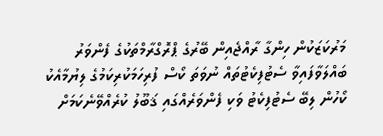މަރުކަޒަކުން ހިންގާ ރާއްޖެއިން ބޭރުގެ ޕްރޮގްރާމްތަކުގެ ފެންވަރު ބައްލަވާފައިވާ ސެޓުފިކެޓުތައް ނުވަތަ ކޯސް ފުރިހަމަކުރިކަމުގެ ލިޔުމާއެކު ކޯހުން ލިބޭ ސެޓުފިކެޓު ވަކި ފެންވަރެއްގައި ޤަބޫލު ކުރެއްވޭނެކަމަށް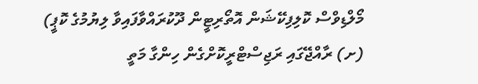މޯލްޑިވްސް ކޮލިފިކޭޝަން އޮތޯރިޓީން ދޫކުރައްވާފައިވާ ލިޔުމުގެ ކޮޕީ)
(ށ) ރާއްޖޭގައި ރަޖިސްޓްރީކޮށްގެން ހިންގާ މަތީ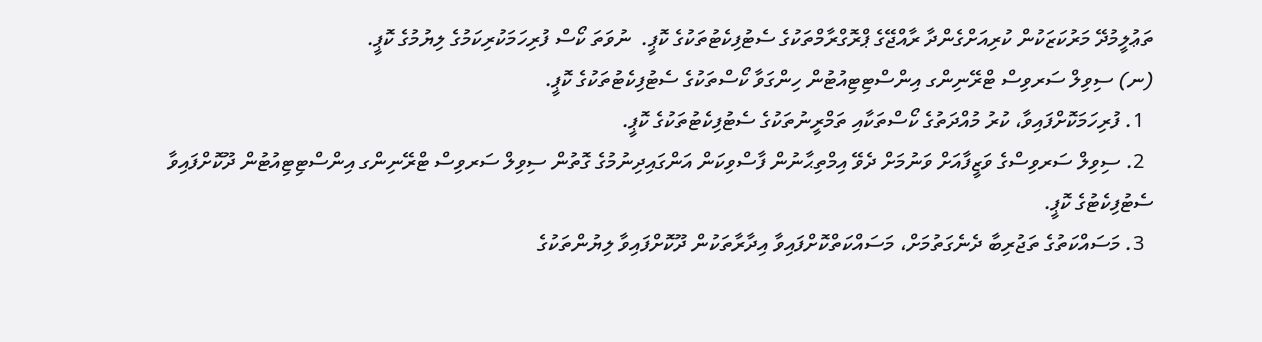ތަޢުލީމުދޭ މަރުކަޒަކުން ކުރިއަށްގެންދާ ރާއްޖޭގެ ޕްރޮގްރާމްތަކުގެ ސެޓުފިކެޓުތަކުގެ ކޮޕީ.  ނުވަތަ ކޯސް ފުރިހަމަކުރިކަމުގެ ލިޔުމުގެ ކޮޕީ.
(ނ) ސިވިލް ސަރވިސް ޓްރޭނިންގ އިންސްޓިޓިއުޓުން ހިންގަވާ ކޯސްތަކުގެ ސެޓުފިކެޓުތަކުގެ ކޮޕީ.
  1. ފުރިހަމަކޮށްފައިވާ، ކުރު މުއްދަތުގެ ކޯސްތަކާއި ތަމްރީނުތަކުގެ ސެޓުފިކެޓުތަކުގެ ކޮޕީ.
  2. ސިވިލް ސަރވިސްގެ ވަޒީފާއަށް ވަނުމަށް ދެވޭ އިމްތިޙާނުން ފާސްވިކަން އަންގައިދިނުމުގެ ގޮތުން ސިވިލް ސަރވިސް ޓްރޭނިންގ އިންސްޓިޓިއުޓުން ދޫކޮށްފައިވާ ސެޓުފިކެޓުގެ ކޮޕީ.
  3. މަސައްކަތުގެ ތަޖުރިބާ ދެނެގަތުމަށް، މަސައްކަތްކޮށްފައިވާ އިދާރާތަކުން ދޫކޮށްފައިވާ ލިޔުންތަކުގެ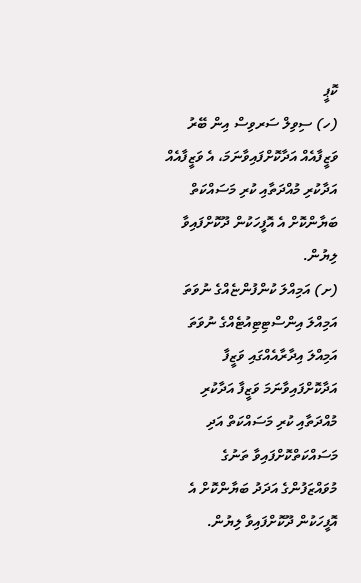ކޮޕީ
(ހ) ސިވިލް ސަރވިސް އިން ބޭރު ވަޒީފާއެއް އަދާކޮށްފައިވާނަމަ، އެ ވަޒީފާއެއް އަދާކުރި މުއްދަތާއި ކުރި މަސައްކަތް ބަޔާންކޮށް އެ އޮފީހަކުން ދޫކޮށްފައިވާ ލިޔުން.
(ށ) އަމިއްލަ ކުންފުންޏެއްގެ ނުވަތަ އަމިއްލަ އިންސްޓިޓިއުޓެއްގެ ނުވަތަ އަމިއްލަ އިދާރާއެއްގައި ވަޒީފާ އަދާކޮށްފައިވާނަމަ ވަޒީފާ އަދާކުރި މުއްދަތާއި ކުރި މަސައްކަތް އަދި މަސައްކަތްކޮށްފައިވާ ތަނުގެ މުވައްޒަފުންގެ އަދަދު ބަޔާންކޮށް އެ އޮފީހަކުން ދޫކޮށްފައިވާ ލިޔުން.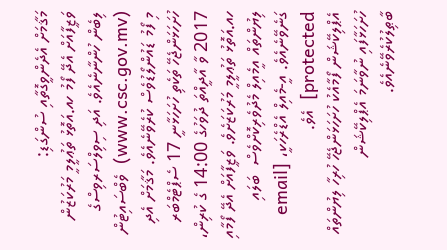މަޤާމަށް އެދެންވީގޮތާއި ސުންގަޑި:
ވަޒީފާއަށް އެދޭ ފޯމު ހއ.އަތޮޅު ތަޢުލީމީ މަރުކަޒުން ލިބެން ހުންނާނެއެވެ. އަދި ސިވިލްސަރވިސްގެ (www.csc.gov.mv)  ވެބްސައިޓުން މި ފޯމު ޑައުންލޯޑުވެސް ކުރެވޭނެއެވެ. މަޤާމަށް އެދި ހުށަހަޅަންޖެހޭ ތަކެތި ހުށަހަޅާނީ 17 ސެޕްޓެމްބަރ 2017 ވާ އާދީއްތަ ދުވަހުގެ 14:00 ގެ ކުރިން، ހއ.އަތޮޅު ތަޢުލީމީ މަރުކަޒަށެވެ. ވަޒީފާއަށް އެދޭ ފޯމާއި ލިޔުންތައް އީމެއިލް މެދުވެރިކޮށްވެސް  ބަލައި ގަނެވޭނެއެވެ. އީ-މެއިލް އެޑްރެހަކީ، [email protected]  އެވެ.
އެޕްލިކޭޝަން ފޯމާއެކު ހުށަހަޅަންޖެހޭ ހުރިހާ ލިޔުންތައް ހުށަހަޅާފައި ނުވާނަމަ އެޕްލިކޭޝަން ބާޠިލުކުރެވޭނެއެވެ.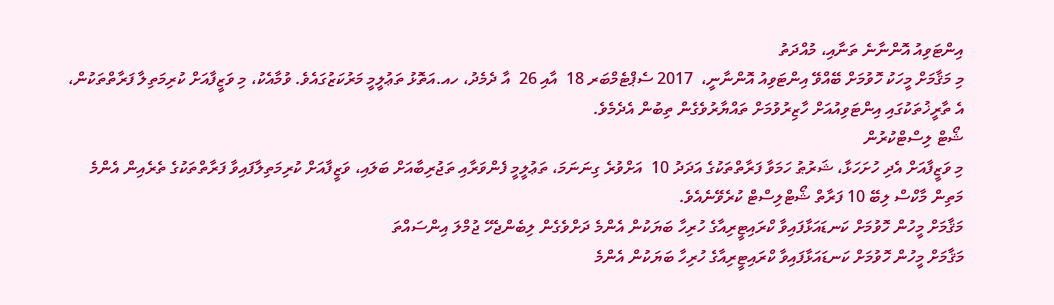އިންޓަވިއު އޮންނާނެ ތަނާއި، މުއްދަތު
މި މަޤާމަށް މީހަކު ހޮވުމަށް ބޭއްވޭ އިންޓަވިއު އޮންނާނީ،  2017 ސެޕްޓެމްބަރ 18  އާއި 26  އާ ދެމެދު، ހއ.އަތޮޅު ތަޢުލީމީ މަރުކަޒުގައެވެ. ވުމާއެކު، މި ވަޒީފާއަށް ކުރިމަތިލާ ފަރާތްތަކުން، އެ ތާރީޚުތަކުގައި އިންޓަވިއުއަށް ހާޒިރުވުމަށް ތައްޔާރުވެގެން ތިބުން އެދެމެވެ.
ޝޯޓް ލިސްޓްކުރުން
މި ވަޒީފާއަށް އެދި ހުށަހަޅާ، ޝަރުޠު ހަމަވާ ފަރާތްތަކުގެ އަދަދު 10  އަށްވުރެ ގިނަނަމަ، ތަޢުލީމީ ފެންވަރާއި ތަޖުރިބާއަށް ބަލައި، ވަޒީފާއަށް ކުރިމަތިލާފައިވާ ފަރާތްތަކުގެ ތެރެއިން އެންމެ މަތިން މާކްސް ލިބޭ 10 ފަރާތް ޝޯޓްލިސްޓް ކުރެވޭނެއެވެ.
މަޤާމަށް މީހުން ހޮވުމަށް ކަނޑައަޅާފައިވާ ކްރައިޓީރިއާގެ ހުރިހާ ބަޔަކުން އެންމެ ދަށްވެގެން ލިބެންޖެހޭ ޖުމްލަ އިންސައްތަ
މަޤާމަށް މީހުން ހޮވުމަށް ކަނޑައަޅާފައިވާ ކްރައިޓީރިއާގެ ހުރިހާ ބަޔަކުން އެންމެ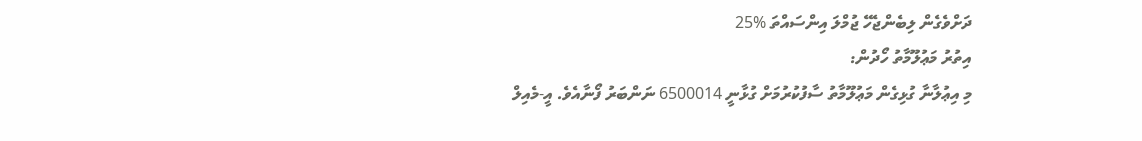ދަށްވެގެން ލިބެންޖެހޭ ޖުމްލަ އިންސައްތަ %25
އިތުރު މަޢުލޫމާތު ހޯދުން:
މި އިޢުލާނާ ގުޅިގެން މަޢުލޫމާތު ސާފުކުރުމަށް ގުޅާނީ 6500014 ނަންބަރު ފޯނާއެވެ. އީ-މެއިލް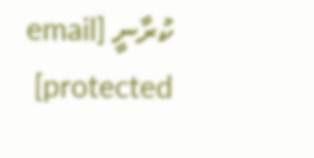ކުރާނީ [email protected]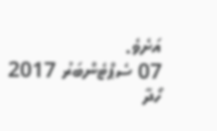އަށެވެ.
07 ސެޕްޓެންބަރު 2017
ހޯދާ